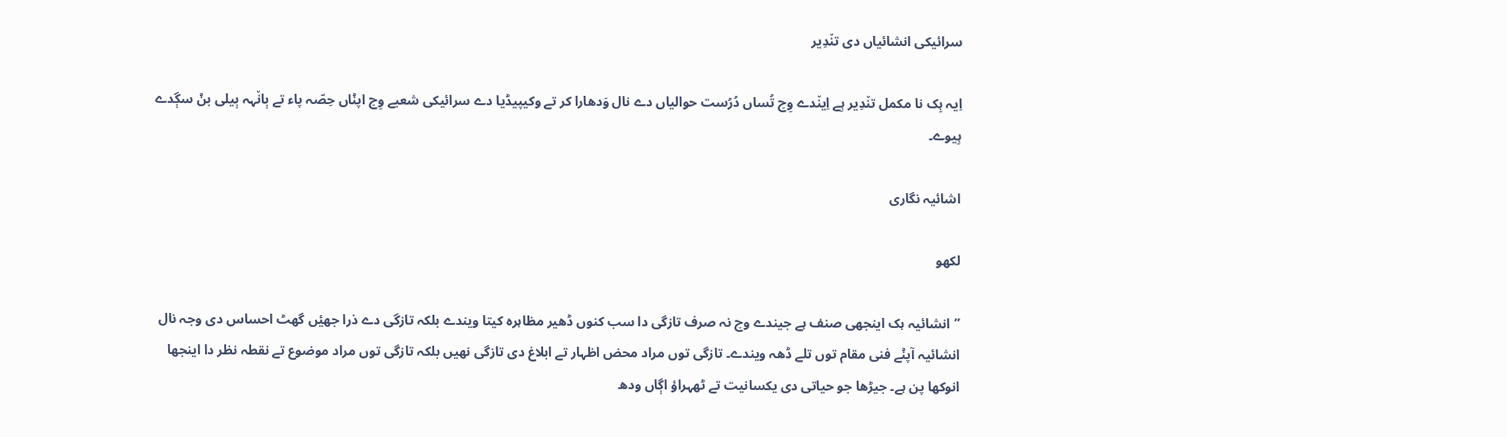سرائیکی انشائیاں دی تن٘دِیر

اِیہ ہِک نا مکمل تن٘دِیر ہِے اِین٘دے وِچ تُساں دُرُست حوالیاں دے نال وَدھارا کر تے وکیپیڈیا دے سرائیکی شعبے وِچ اپݨاں حِصّہ پاء تے ٻان٘ہہ ٻیلی بݨ سڳدے ہِیوے۔

اشائیہ نگاری

لکھو

’’انشائیہ ہک اینجھی صنف ہے جیندے وچ نہ صرف تازگی دا سب کنوں ڈھیر مظاہرہ کیتا ویندے بلکہ تازگی دے ذرا جھیٔں گھٹ احساس دی وجہ نال انشائیہ آپݨے فنی مقام توں تلے ڈھہ ویندے۔ تازگی توں مراد محض اظہار تے ابلاغ دی تازگی نھیں بلکہ تازگی توں مراد موضوع تے نقطہ نظر دا اینجھا انوکھا پن ہے۔ جیڑھا جو حیاتی دی یکسانیت تے ٹھہراؤ اڳاں ودھ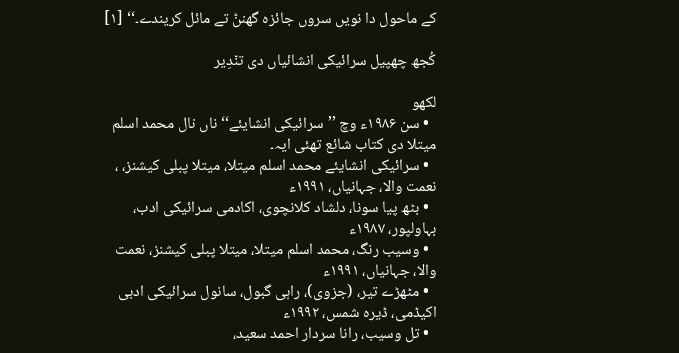کے ماحول دا نویں سروں جائزہ گھنݨ تے مائل کریندے۔‘‘ [١]

کُجھ چھپیل سرائیکی انشائیاں دی تن٘دِیر

لکھو
  • سن ۱۹۸۶ء وچ ’’سرائیکی انشایئے‘‘ ناں نال محمد اسلم میتلا دی کتاب شائع تھئی ایہ۔
  • سرائیکی انشایئے محمد اسلم میتلا، میتلا پبلی کیشنز، ، نعمت والا، جہانیاں، ۱۹۹۱ء
  • بٹھ پیا سونا، دلشاد کلانچوی، اکادمی سرائیکی ادب، بہاولپور، ۱۹۸۷ء
  • وسیب رنگ، محمد اسلم میتلا، میتلا پبلی کیشنز، نعمت والا، جہانیاں، ۱۹۹۱ء
  • مٹھڑے تیر، (جزوی)، راہی گبول، سانول سرائیکی ادبی اکیڈمی، ڈیرہ شمس، ۱۹۹۲ء
  • تل وسیب، رانا سردار احمد سعید،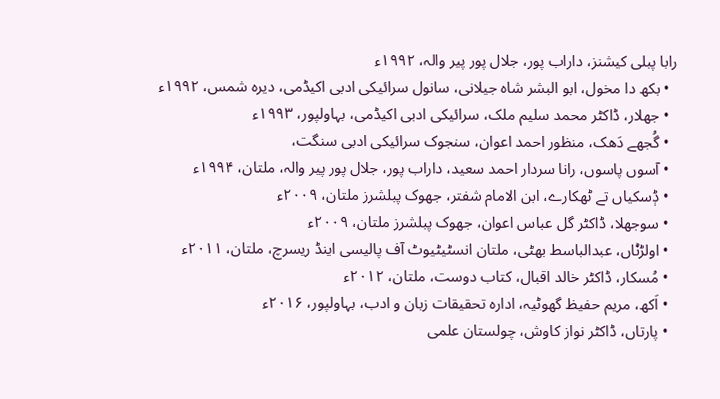رابا پبلی کیشنز، داراب پور، جلال پور پیر والہ، ۱۹۹۲ء
  • بکھ دا مخول، ابو البشر شاہ جیلانی، سانول سرائیکی ادبی اکیڈمی، دیرہ شمس، ۱۹۹۲ء
  • جھلار، ڈاکٹر محمد سلیم ملک، سرائیکی ادبی اکیڈمی، بہاولپور، ۱۹۹۳ء
  • گُجھے دَھک، منظور احمد اعوان، سنجوک سرائیکی ادبی سنگت،
  • آسوں پاسوں، رانا سردار احمد سعید، داراب پور، جلال پور پیر والہ، ملتان، ۱۹۹۴ء
  • ݙسکیاں تے ٹھکارے، ابن الامام شفتر، جھوک پبلشرز ملتان، ۲۰۰۹ء
  • سوجھلا، ڈاکٹر گل عباس اعوان، جھوک پبلشرز ملتان، ۲۰۰۹ء
  • اولڑݨاں، عبدالباسط بھٹی، ملتان انسٹیٹیوٹ آف پالیسی اینڈ ریسرچ، ملتان، ۲۰۱۱ء
  • مُسکار، ڈاکٹر خالد اقبال، کتاب دوست، ملتان، ۲۰۱۲ء
  • اَکھ، مریم حفیظ گھوٹیہ، ادارہ تحقیقات زبان و ادب، بہاولپور، ۲۰۱۶ء
  • پارتاں، ڈاکٹر نواز کاوش، چولستان علمی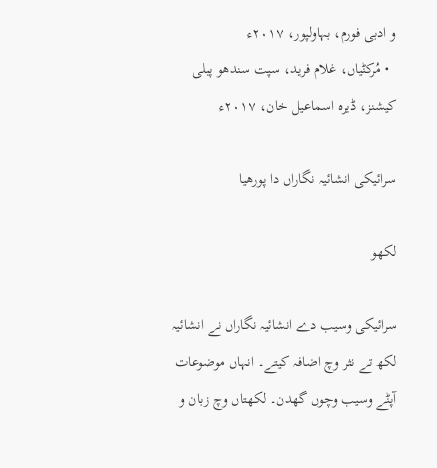و ادبی فورم، بہاولپور، ۲۰۱۷ء
  • مُرکݨیاں، غلام فرید، سپت سندھو پبلی کیشنز، ڈیرہ اسماعیل خان، ۲۰۱۷ء

سرائیکی انشائیہ نگاراں دا پورھیا

لکھو

سرائیکی وسیب دے انشائیہ نگاراں نے انشائیہ لکھ تے نثر وچ اضافہ کیتے۔ انہاں موضوعات آپݨے وسیب وچوں گھدن۔ لکھتاں وچ زبان و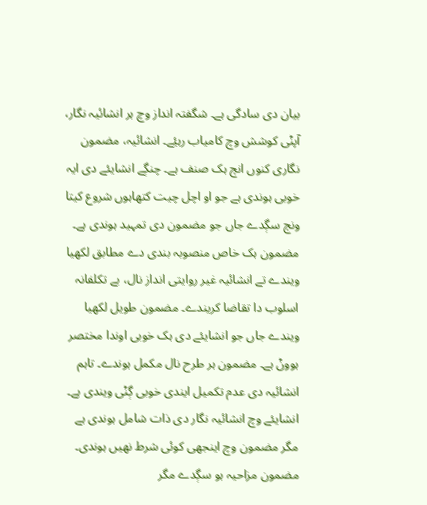بیان دی سادگی ہے۔ شگفتہ انداز وچ ہر انشائیہ نگار، آپݨی کوشش وچ کامیاب رہیٔے۔ انشائیہ، مضمون نگاری کنوں انڄ ہک صنف ہے۔ چنڳے انشایئے دی ایہ خوبی ہوندی ہے جو او اچل چیت کتھاہوں شروع کیتا ونڄ سڳدے جاں جو مضمون دی تمہید ہوندی ہے۔ مضمون ہک خاص منصوبہ بندی دے مطابق لکھیا ویندے تے انشائیہ غیر روایتی انداز نال، بے تکلفانہ اسلوب دا تقاضا کریندے۔ مضمون طویل لکھیا ویندے جاں جو انشایئے دی ہک خوبی اوندا مختصر ہووݨ ہے۔ مضمون ہر طرح نال مکمل ہوندے۔ تاہم انشائیہ دی عدم تکمیل ایندی خوبی ڳݨی ویندی ہے۔ انشایئے وچ انشائیہ نگار دی ذات شامل ہوندی ہے مگر مضمون وچ اینجھی کوئی شرط نھیں ہوندی۔ مضمون مزاحیہ ہو سڳدے مگر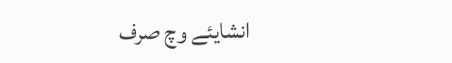انشایئے وچ صرف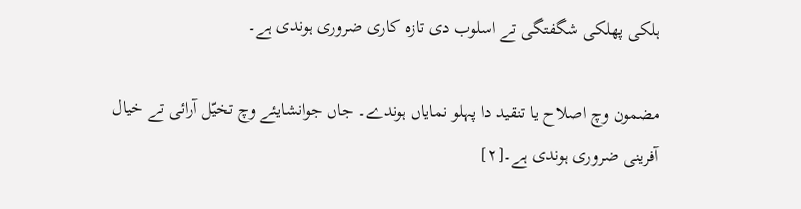ہلکی پھلکی شگفتگی تے اسلوب دی تازہ کاری ضروری ہوندی ہے۔

مضمون وچ اصلاح یا تنقید دا پہلو نمایاں ہوندے۔ جاں جوانشایئے وچ تخیّل آرائی تے خیال آفرینی ضروری ہوندی ہے۔[٢]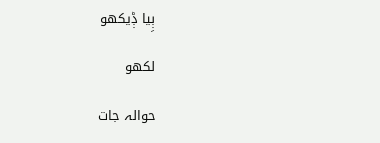ٻِیا ݙیکھو

لکھو

حوالہ جات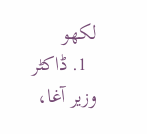لکھو
  1. ڈاکٹر وزیر آغا،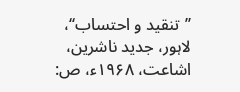’’تنقید و احتساب‘‘، لاہور، جدید ناشرین، اشاعت، ۱۹۶۸ء، ص: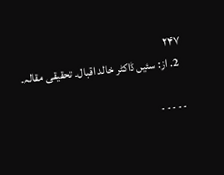۲۴۷
  2. از: سئیں ڈاکٹر خالد اقبال۔ تحقیقی مقالہ۔

۔ ۔ ۔ ۔ ۔